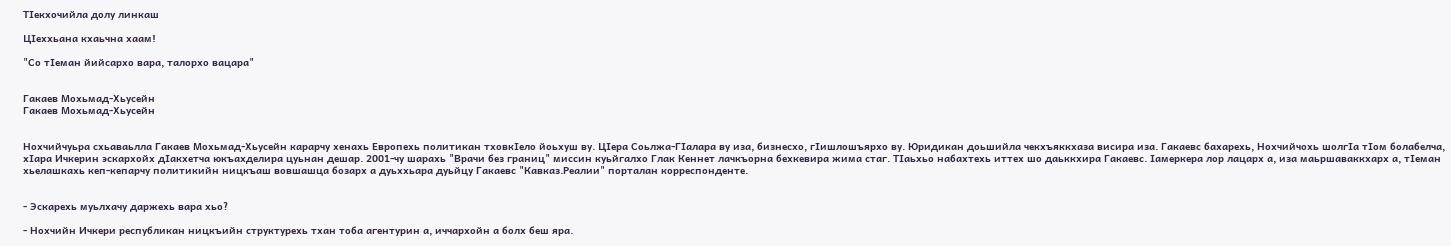ТIекхочийла долу линкаш

ЦIеххьана кхаьчна хаам!

"Со тIеман йийсархо вара, талорхо вацара"


Гакаев Мохьмад-Хьусейн
Гакаев Мохьмад-Хьусейн


Нохчийчуьра схьаваьлла Гакаев Мохьмад-Хьусейн карарчу хенахь Европехь политикан тховкIело йоьхуш ву. ЦIера Соьлжа-ГIалара ву иза, бизнесхо, гIишлошъярхо ву. Юридикан доьшийла чекхъяккхаза висира иза. Гакаевс бахарехь, Нохчийчохь шолгIа тIом болабелча, хIара Ичкерин эскархойх дIакхетча юкъахделира цуьнан дешар. 2001-чу шарахь "Врачи без границ" миссин куьйгалхо Глак Кеннет лачкъорна бехкевира жима стаг. ТIаьхьо набахтехь иттех шо даьккхира Гакаевс. Iамеркера лор лацарх а, иза маьршаваккхарх а, тIеман хьелашкахь кеп-кепарчу политикийн ницкъаш вовшашца бозарх а дуьххьара дуьйцу Гакаевс "Кавказ.Реалии" порталан корреспонденте.


- Эскарехь муьлхачу даржехь вара хьо?

- Нохчийн Ичкери республикан ницкъийн структурехь тхан тоба агентурин а, иччархойн а болх беш яра.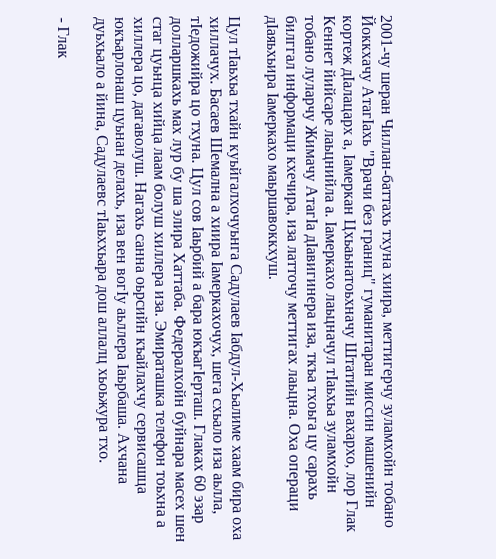2001-чу шеран Чиллан-баттахь тхуна хиира, меттигерчу зуламхойн тобано Йоккхачу АтагIахь "Врачи без границ" гуманитаран миссин машенийн кортеж дIалацарх а, Iамеркан Цхьаьнатоьхначу Штатийн вахархо, лор Глак Кеннет йийсаре лаьцнийла а. Iамеркахо лаьцначул тIаьхьа зуламхойн тобано луларчу Жимачу АтагIа дIавигинера иза, ткъа тхоьга цу сарахь билггал информаци кхечира, иза латточу меттигах лаьцна. Оха операци дIаяьхьира Iамеркахо маьршавоккхуш.

Цул тIаьхьа тхайн куьйгалхочуьнга Садулаев Iабдул-Хьалиме хаам бира оха хиллачух. Басаев Шемална а хиира Iамеркахочух, шега схьало иза аьлла, тIедожийра цо тхуна. Цул сов Iаьрбий а бара юкъагIерташ. Глаках 60 эзар долларшкахь мах лур бу ша элира Хаттаба. Федералхойн буйнара масех шен стаг цуьнца хийца лаам болуш хиллера иза. Эмираташка телефон тоьхна а хиллера цо, дагаволуш. Нагахь санна оьрсийн къайлахчу сервисашца юкъарлонаш цуьнан делахь, иза вен вогIу аьллера Iаьрбаша. Ахчана дуьхьало а йина, Садулаевс тIаьххьара дош аллалц хьоьжура тхо.

- Глак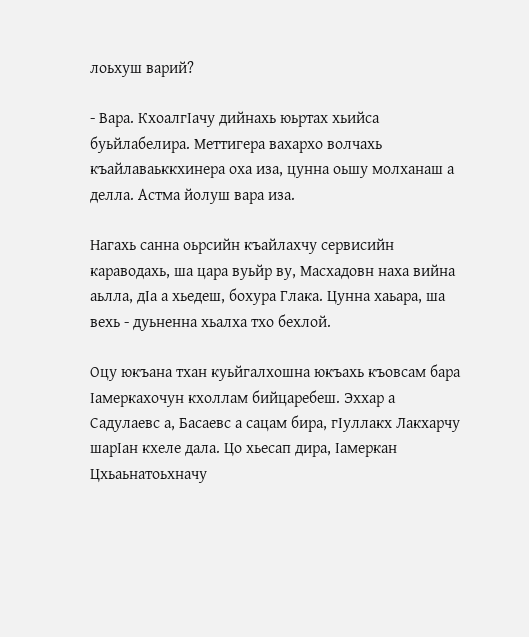лоьхуш варий?

- Вара. КхоалгIачу дийнахь юьртах хьийса буьйлабелира. Меттигера вахархо волчахь къайлаваьккхинера оха иза, цунна оьшу молханаш а делла. Астма йолуш вара иза.

Нагахь санна оьрсийн къайлахчу сервисийн караводахь, ша цара вуьйр ву, Масхадовн наха вийна аьлла, дIа а хьедеш, бохура Глака. Цунна хаьара, ша вехь - дуьненна хьалха тхо бехлой.

Оцу юкъана тхан куьйгалхошна юкъахь къовсам бара Iамеркахочун кхоллам бийцаребеш. Эххар а Садулаевс а, Басаевс а сацам бира, гIуллакх Лакхарчу шарIан кхеле дала. Цо хьесап дира, Iамеркан Цхьаьнатоьхначу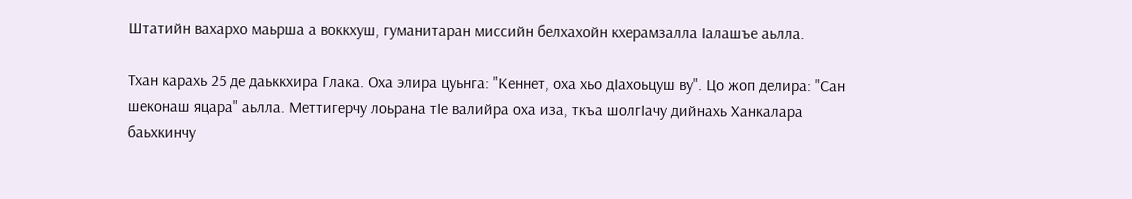Штатийн вахархо маьрша а воккхуш, гуманитаран миссийн белхахойн кхерамзалла Iалашъе аьлла.

Тхан карахь 25 де даьккхира Глака. Оха элира цуьнга: "Кеннет, оха хьо дIахоьцуш ву". Цо жоп делира: "Сан шеконаш яцара" аьлла. Меттигерчу лоьрана тIе валийра оха иза, ткъа шолгIачу дийнахь Ханкалара баьхкинчу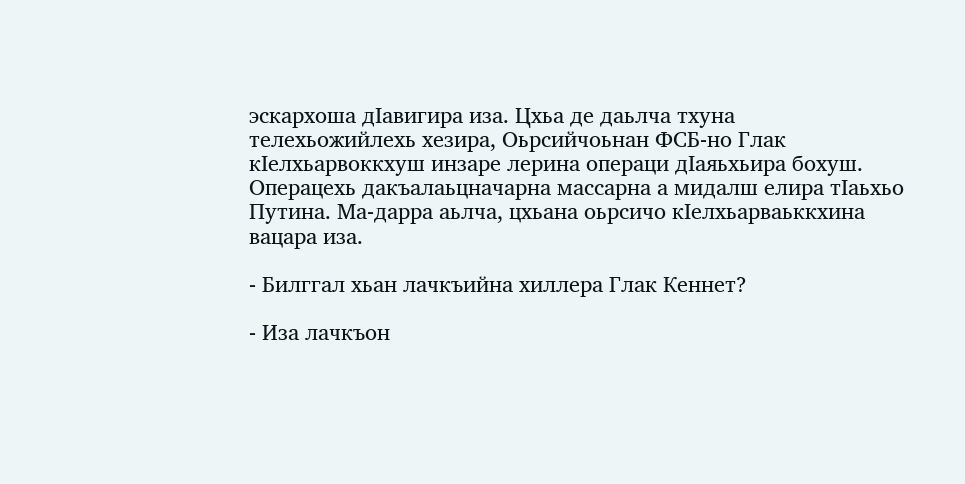эскархоша дIавигира иза. Цхьа де даьлча тхуна телехьожийлехь хезира, Оьрсийчоьнан ФСБ-но Глак кIелхьарвоккхуш инзаре лерина операци дIаяьхьира бохуш. Операцехь дакъалаьцначарна массарна а мидалш елира тIаьхьо Путина. Ма-дарра аьлча, цхьана оьрсичо кIелхьарваьккхина вацара иза.

- Билггал хьан лачкъийна хиллера Глак Кеннет?

- Иза лачкъон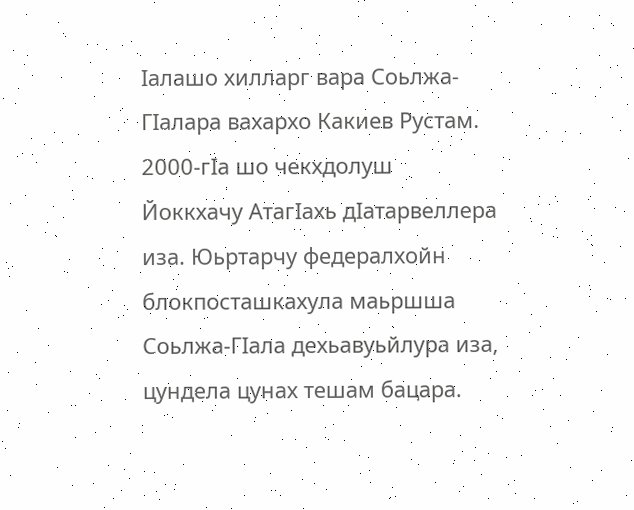Iалашо хилларг вара Соьлжа-ГIалара вахархо Какиев Рустам. 2000-гIа шо чекхдолуш Йоккхачу АтагIахь дIатарвеллера иза. Юьртарчу федералхойн блокпосташкахула маьршша Соьлжа-ГIала дехьавуьйлура иза, цундела цунах тешам бацара.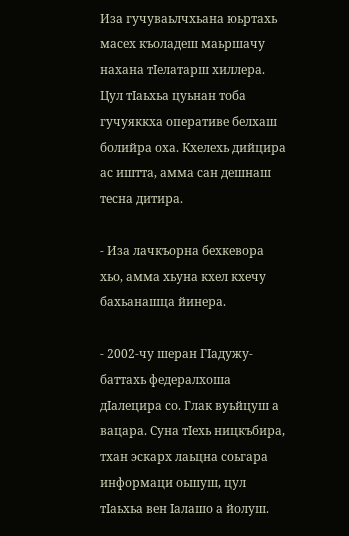Иза гучуваьлчхьана юьртахь масех къоладеш маьршачу нахана тIелатарш хиллера. Цул тIаьхьа цуьнан тоба гучуяккха оперативе белхаш болийра оха. Кхелехь дийцира ас иштта, амма сан дешнаш тесна дитира.

- Иза лачкъорна бехкевора хьо, амма хьуна кхел кхечу бахьанашца йинера.

- 2002-чу шеран ГIадужу-баттахь федералхоша дIалецира со. Глак вуьйцуш а вацара. Суна тIехь ницкъбира, тхан эскарх лаьцна соьгара информаци оьшуш, цул тIаьхьа вен Iалашо а йолуш.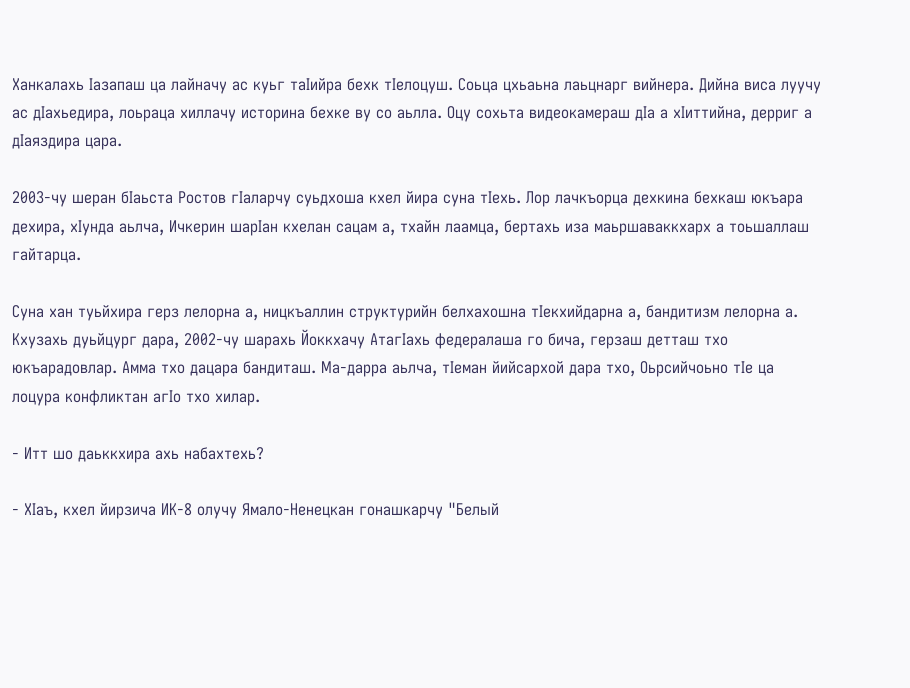Ханкалахь Iазапаш ца лайначу ас куьг таIийра бехк тIелоцуш. Соьца цхьаьна лаьцнарг вийнера. Дийна виса луучу ас дIахьедира, лоьраца хиллачу историна бехке ву со аьлла. Оцу сохьта видеокамераш дIа а хIиттийна, дерриг а дIаяздира цара.

2003-чу шеран бIаьста Ростов гIаларчу суьдхоша кхел йира суна тIехь. Лор лачкъорца дехкина бехкаш юкъара дехира, хIунда аьлча, Ичкерин шарIан кхелан сацам а, тхайн лаамца, бертахь иза маьршаваккхарх а тоьшаллаш гайтарца.

Суна хан туьйхира герз лелорна а, ницкъаллин структурийн белхахошна тIекхийдарна а, бандитизм лелорна а. Кхузахь дуьйцург дара, 2002-чу шарахь Йоккхачу АтагIахь федералаша го бича, герзаш детташ тхо юкъарадовлар. Амма тхо дацара бандиташ. Ма-дарра аьлча, тIеман йийсархой дара тхо, Оьрсийчоьно тIе ца лоцура конфликтан агIо тхо хилар.

- Итт шо даьккхира ахь набахтехь?

- ХIаъ, кхел йирзича ИК-8 олучу Ямало-Ненецкан гонашкарчу "Белый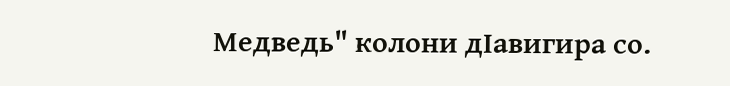Медведь" колони дIавигира со.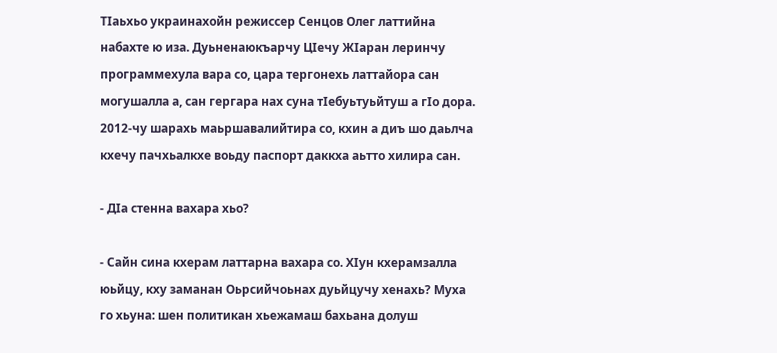ТIаьхьо украинахойн режиссер Сенцов Олег латтийна набахте ю иза. Дуьненаюкъарчу ЦIечу ЖIаран леринчу программехула вара со, цара тергонехь латтайора сан могушалла а, сан гергара нах суна тIебуьтуьйтуш а гIо дора. 2012-чу шарахь маьршавалийтира со, кхин а диъ шо даьлча кхечу пачхьалкхе воьду паспорт даккха аьтто хилира сан.

- ДIа стенна вахара хьо?

- Сайн сина кхерам латтарна вахара со. ХIун кхерамзалла юьйцу, кху заманан Оьрсийчоьнах дуьйцучу хенахь? Муха го хьуна: шен политикан хьежамаш бахьана долуш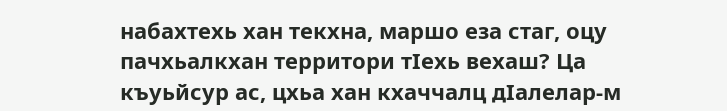набахтехь хан текхна, маршо еза стаг, оцу пачхьалкхан территори тIехь вехаш? Ца къуьйсур ас, цхьа хан кхаччалц дIалелар-м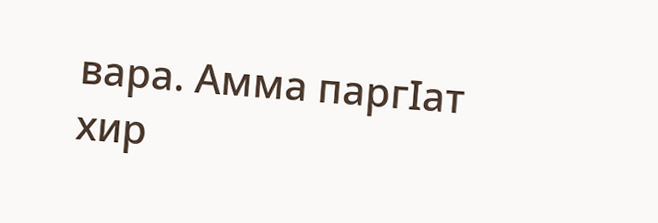вара. Амма паргIат хир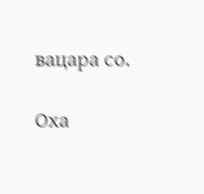вацара со.

Оха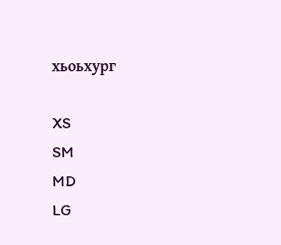хьоьхург

XS
SM
MD
LG